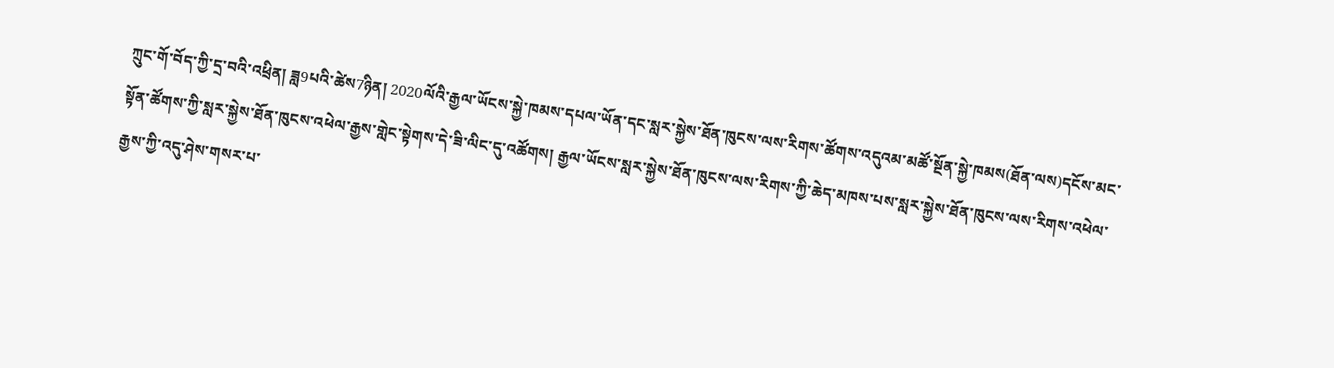ཀྲུང་གོ་བོད་ཀྱི་དྲ་བའི་འཕྲིན། ཟླ9པའི་ཚེས7ཉིན། 2020ལོའི་རྒྱལ་ཡོངས་སྐྱེ་ཁམས་དཔལ་ཡོན་དང་སླར་སྐྱེས་ཐོན་ཁུངས་ལས་རིགས་ཚོགས་འདུའམ་མཚོ་སྔོན་སྐྱེ་ཁམས(ཐོན་ལས)དངོས་མང་སྟོན་ཚོགས་ཀྱི་སླར་སྐྱེས་ཐོན་ཁུངས་འཕེལ་རྒྱས་གླེང་སྟེགས་དེ་ཟི་ལིང་དུ་འཚོགས། རྒྱལ་ཡོངས་སླར་སྐྱེས་ཐོན་ཁུངས་ལས་རིགས་ཀྱི་ཆེད་མཁས་པས་སླར་སྐྱེས་ཐོན་ཁུངས་ལས་རིགས་འཕེལ་རྒྱས་ཀྱི་འདུ་ཤེས་གསར་པ་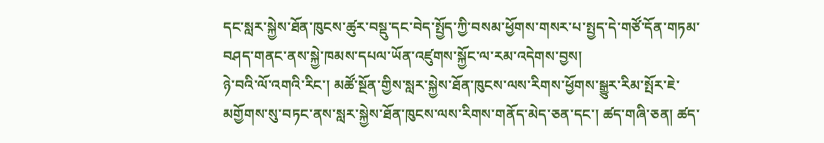དང་སླར་སྐྱེས་ཐོན་ཁུངས་ཚུར་བསྡུ་དང་བེད་སྤྱོད་ཀྱི་བསམ་ཕྱོགས་གསར་པ་སྤྱད་དེ་གཙོ་དོན་གཏམ་བཤད་གནང་ནས་སྐྱེ་ཁམས་དཔལ་ཡོན་འཛུགས་སྐྱོང་ལ་རམ་འདེགས་བྱས།
ཉེ་བའི་ལོ་འགའི་རིང་། མཚོ་སྔོན་གྱིས་སླར་སྐྱེས་ཐོན་ཁུངས་ལས་རིགས་ཕྱོགས་སྒྱུར་རིམ་སྤོར་ཇེ་མགྱོགས་སུ་བཏང་ནས་སླར་སྐྱེས་ཐོན་ཁུངས་ལས་རིགས་གནོད་མེད་ཅན་དང་། ཚད་གཞི་ཅན། ཚད་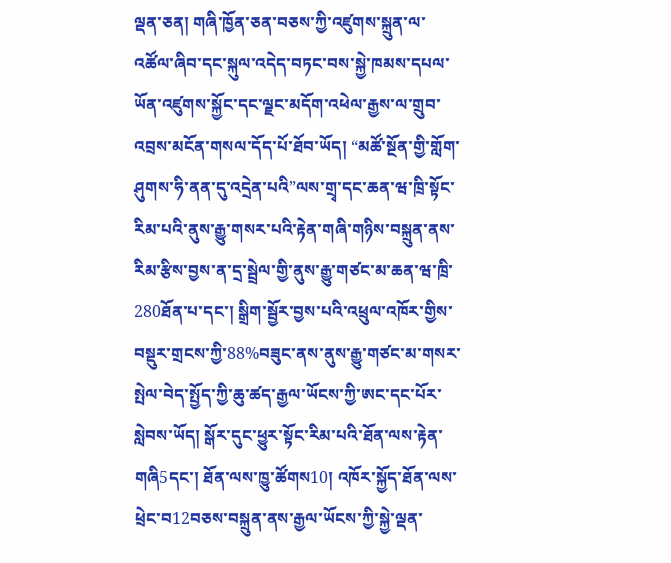ལྡན་ཅན། གཞི་ཁྱོན་ཅན་བཅས་ཀྱི་འཛུགས་སྐྲུན་ལ་འཚོལ་ཞིབ་དང་སྐུལ་འདེད་བཏང་བས་སྐྱེ་ཁམས་དཔལ་ཡོན་འཛུགས་སྐྱོང་དང་ལྗང་མདོག་འཕེལ་རྒྱས་ལ་གྲུབ་འབྲས་མངོན་གསལ་དོད་པོ་ཐོབ་ཡོད། “མཚོ་སྔོན་གྱི་གློག་ཤུགས་ཧི་ནན་དུ་འདྲེན་པའི”ལས་གྲྭ་དང་ཆན་ཝ་ཁྲི་སྟོང་རིམ་པའི་ནུས་རྒྱུ་གསར་པའི་རྟེན་གཞི་གཉིས་བསྐྲུན་ནས་རིམ་རྩིས་བྱས་ན་དྲ་སྦྲེལ་གྱི་ནུས་རྒྱུ་གཙང་མ་ཆན་ཝ་ཁྲི་280ཐོན་པ་དང་། སྒྲིག་སྦྱོར་བྱས་པའི་འཕྲུལ་འཁོར་གྱིས་བསྡུར་གྲངས་ཀྱི་88%བཟུང་ནས་ནུས་རྒྱུ་གཙང་མ་གསར་སྤེལ་བེད་སྤྱོད་ཀྱི་ཆུ་ཚད་རྒྱལ་ཡོངས་ཀྱི་ཨང་དང་པོར་སླེབས་ཡོད། སྒོར་དུང་ཕྱུར་སྟོང་རིམ་པའི་ཐོན་ལས་རྟེན་གཞི5དང་། ཐོན་ལས་ཁྱུ་ཚོགས10། འཁོར་སྐྱོད་ཐོན་ལས་ཕྲེང་བ12བཅས་བསྐྲུན་ནས་རྒྱལ་ཡོངས་ཀྱི་སྐྱེ་ལྡན་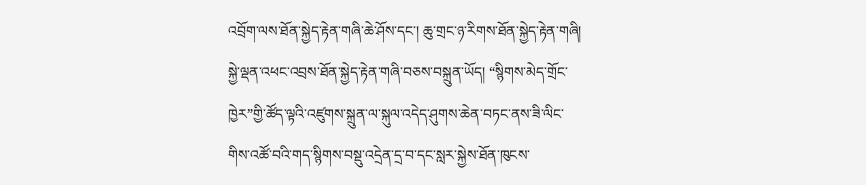འབྲོག་ལས་ཐོན་སྐྱེད་རྟེན་གཞི་ཆེ་ཤོས་དང་། ཆུ་གྲང་ཉ་རིགས་ཐོན་སྐྱེད་རྟེན་གཞི། སྐྱེ་ལྡན་འཕང་འབྲས་ཐོན་སྐྱེད་རྟེན་གཞི་བཅས་བསྐྲུན་ཡོད། “སྙིགས་མེད་གྲོང་ཁྱེར”གྱི་ཚོད་ལྟའི་འཛུགས་སྐྲུན་ལ་སྐུལ་འདེད་ཤུགས་ཆེན་བཏང་ནས་ཟི་ལིང་གིས་འཚོ་བའི་གད་སྙིགས་བསྡུ་འདྲེན་དྲ་བ་དང་སླར་སྐྱེས་ཐོན་ཁུངས་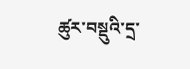ཚུར་བསྡུའི་དྲ་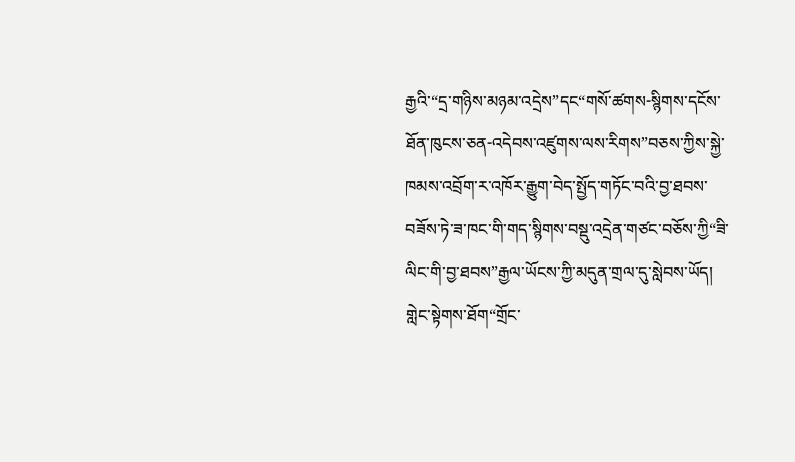རྒྱའི་“དྲ་གཉིས་མཉམ་འདྲེས”དང“གསོ་ཚགས-སྙིགས་དངོས་ཐོན་ཁུངས་ཅན-འདེབས་འཛུགས་ལས་རིགས”བཅས་ཀྱིས་སྐྱེ་ཁམས་འབྲོག་ར་འཁོར་རྒྱུག་བེད་སྤྱོད་གཏོང་བའི་བྱ་ཐབས་བཟོས་ཏེ་ཟ་ཁང་གི་གད་སྙིགས་བསྡུ་འདྲེན་གཙང་བཅོས་ཀྱི“ཟི་ལིང་གི་བྱ་ཐབས”རྒྱལ་ཡོངས་ཀྱི་མདུན་གྲལ་དུ་སླེབས་ཡོད།
གླེང་སྟེགས་ཐོག“གྲོང་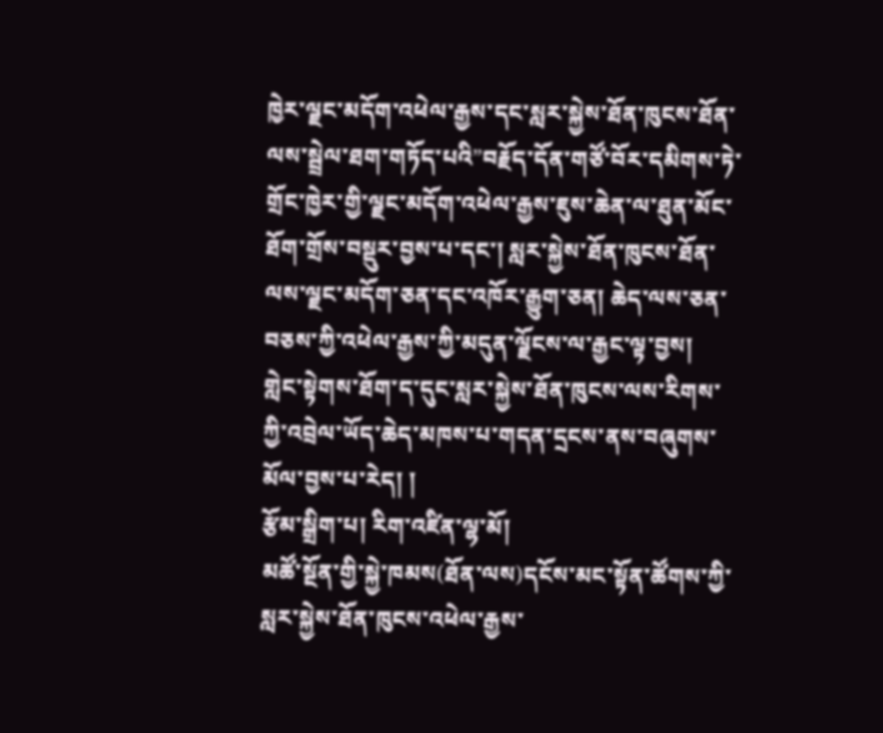ཁྱེར་ལྗང་མདོག་འཕེལ་རྒྱས་དང་སླར་སྐྱེས་ཐོན་ཁུངས་ཐོན་ལས་སྦྲེལ་ཐག་གཏོད་པའི”བརྗོད་དོན་གཙོ་བོར་དམིགས་ཏེ་གྲོང་ཁྱེར་གྱི་ལྗང་མདོག་འཕེལ་རྒྱས་ཇུས་ཆེན་ལ་ཐུན་མོང་ཐོག་གྲོས་བསྡུར་བྱས་པ་དང་། སླར་སྐྱེས་ཐོན་ཁུངས་ཐོན་ལས་ལྗང་མདོག་ཅན་དང་འཁོར་རྒྱུག་ཅན། ཆེད་ལས་ཅན་བཅས་ཀྱི་འཕེལ་རྒྱས་ཀྱི་མདུན་ལྗོངས་ལ་རྒྱང་ལྟ་བྱས། གླེང་སྟེགས་ཐོག་ད་དུང་སླར་སྐྱེས་ཐོན་ཁུངས་ལས་རིགས་ཀྱི་འབྲེལ་ཡོད་ཆེད་མཁས་པ་གདན་དྲངས་ནས་བཞུགས་མོལ་བྱས་པ་རེད། །
རྩོམ་སྒྲིག་པ། རིག་འཛིན་ལྷ་མོ།
མཚོ་སྔོན་གྱི་སྐྱེ་ཁམས(ཐོན་ལས)དངོས་མང་སྟོན་ཚོགས་ཀྱི་སླར་སྐྱེས་ཐོན་ཁུངས་འཕེལ་རྒྱས་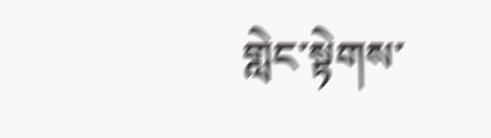གླེང་སྟེགས་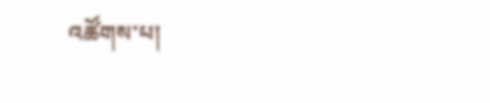འཚོགས་པ།